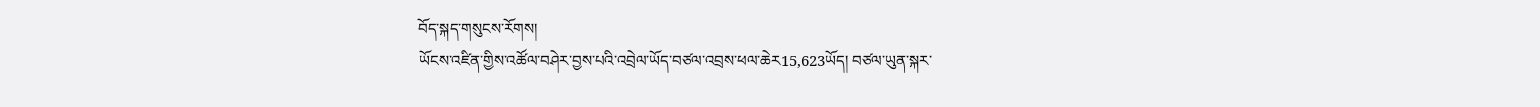བོད་སྐད་གསུངས་རོགས།
ཡོངས་འཛིན་གྱིས་འཚོལ་བཤེར་བྱས་པའི་འབྲེལ་ཡོད་བཙལ་འབྲས་ཕལ་ཆེར15,623ཡོད། བཙལ་ཡུན་སྐར་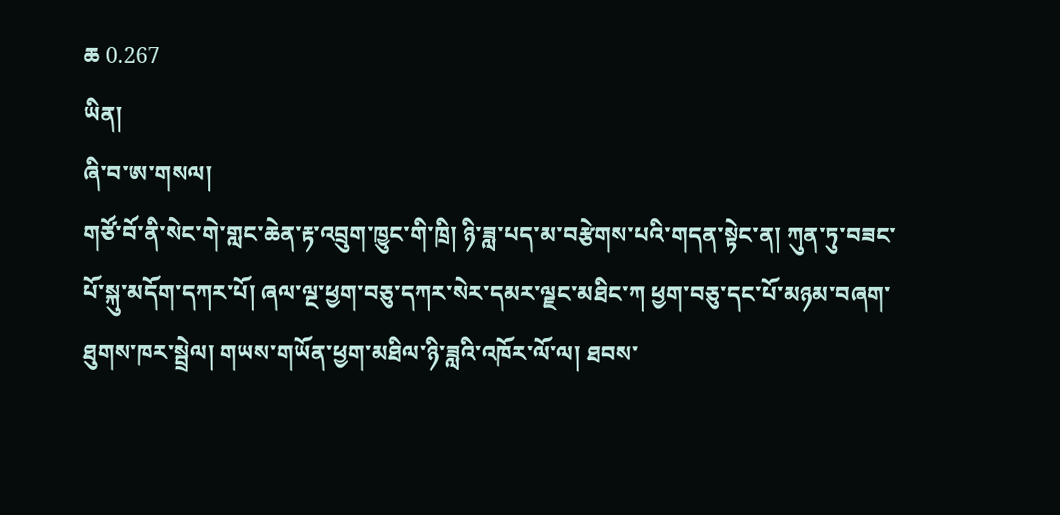ཆ 0.267
ཡིན།
ཞི་བ་ཨ་གསལ།
གཙོ་བོ་ནི་སེང་གེ་གླང་ཆེན་རྟ་འབྲུག་ཁྱུང་གི་ཁྲི། ཉི་ཟླ་པད་མ་བརྩེགས་པའི་གདན་སྟེང་ན། ཀུན་ཏུ་བཟང་པོ་སྐུ་མདོག་དཀར་པོ། ཞལ་ལྔ་ཕྱག་བཅུ་དཀར་སེར་དམར་ལྗང་མཐིང་ཀ ཕྱག་བཅུ་དང་པོ་མཉམ་བཞག་ཐུགས་ཁར་སྦྲེལ། གཡས་གཡོན་ཕྱག་མཐིལ་ཉི་ཟླའི་འཁོར་ལོ་ལ། ཐབས་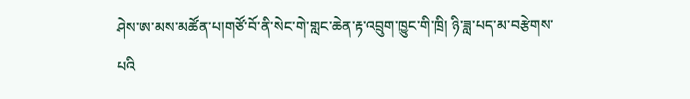ཤེས་ཨ་མས་མཚོན་པ།གཙོ་བོ་ནི་སེང་གེ་གླང་ཆེན་རྟ་འབྲུག་ཁྱུང་གི་ཁྲི། ཉི་ཟླ་པད་མ་བརྩེགས་པའི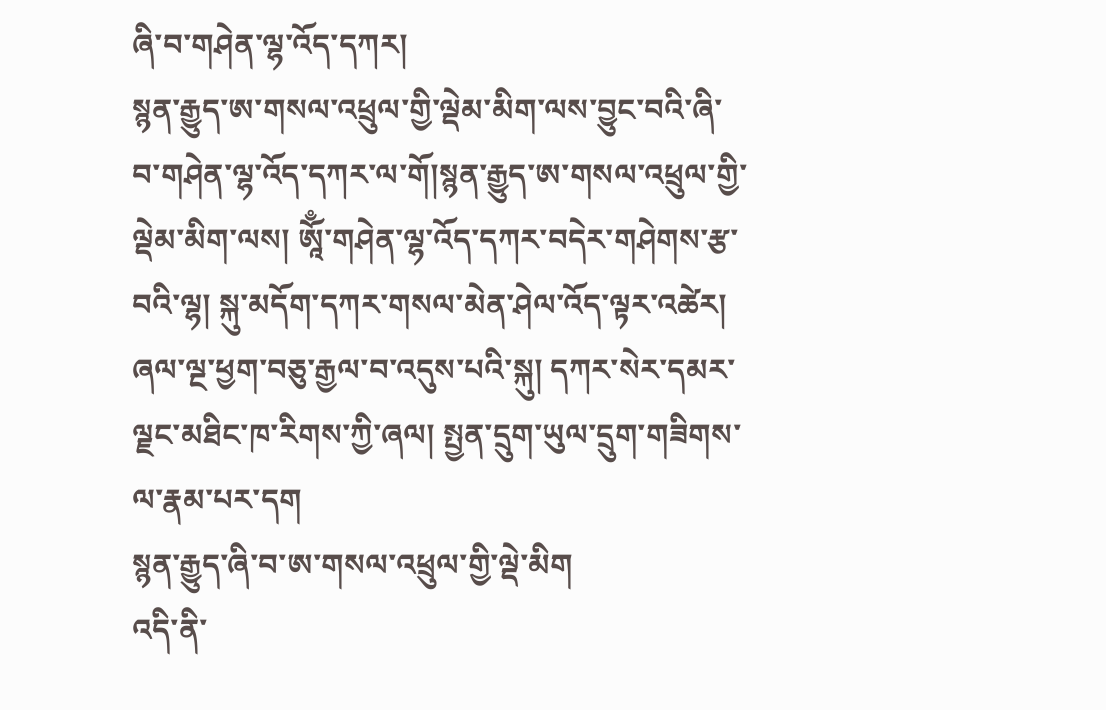ཞི་བ་གཤེན་ལྷ་འོད་དཀར།
སྙན་རྒྱུད་ཨ་གསལ་འཕྲུལ་གྱི་ལྡེམ་མིག་ལས་བྱུང་བའི་ཞི་བ་གཤེན་ལྷ་འོད་དཀར་ལ་གོ།སྙན་རྒྱུད་ཨ་གསལ་འཕྲུལ་གྱི་ལྡེམ་མིག་ལས། ཨཱོྃ་གཤེན་ལྷ་འོད་དཀར་བདེར་གཤེགས་རྩ་བའི་ལྷ། སྐུ་མདོག་དཀར་གསལ་མེན་ཤེལ་འོད་ལྟར་འཚེར། ཞལ་ལྔ་ཕྱག་བཅུ་རྒྱལ་བ་འདུས་པའི་སྐུ། དཀར་སེར་དམར་ལྗང་མཐིང་ཁ་རིགས་ཀྱི་ཞལ། སྤྱན་དྲུག་ཡུལ་དྲུག་གཟིགས་ལ་རྣམ་པར་དག
སྙན་རྒྱུད་ཞི་བ་ཨ་གསལ་འཕྲུལ་གྱི་ལྡེ་མིག
འདི་ནི་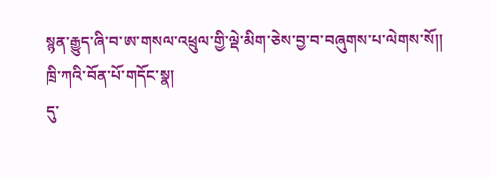སྙན་རྒྱུད་ཞི་བ་ཨ་གསལ་འཕྲུལ་གྱི་ལྡེ་མིག་ཅེས་བྱ་བ་བཞུགས་པ་ལེགས་སོ།།
ཁྲི་ཀའི་བོན་པོ་གདོང་སྣ།
དུ་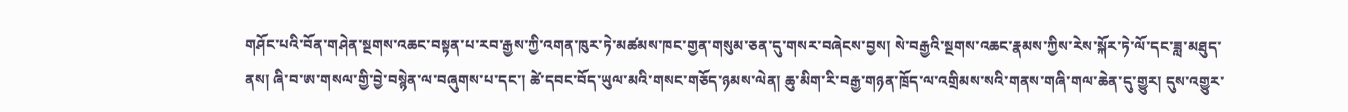གཤོང་པའི་བོན་གཤེན་སྔགས་འཆང་བསྟན་པ་རབ་རྒྱས་ཀྱི་འགན་ཁུར་ཏེ་མཚམས་ཁང་གྱན་གསུམ་ཅན་དུ་གསར་བཞེངས་བྱས། སེ་བརྒྱའི་སྔགས་འཆང་རྣམས་ཀྱིས་རེས་སྐོར་ཏེ་ལོ་དང་ཟླ་མཐུད་ནས། ཞི་བ་ཨ་གསལ་གྱི་བྱེ་བསྙེན་ལ་བཞུགས་པ་དང་། ཚེ་དབང་བོད་ཡུལ་མའི་གསང་གཅོད་ཉམས་ལེན། ཆུ་མིག་རི་བརྒྱ་གཉན་ཁྲོད་ལ་འགྲིམས་སའི་གནས་གཞི་གལ་ཆེན་དུ་གྱུར། དུས་འགྱུར་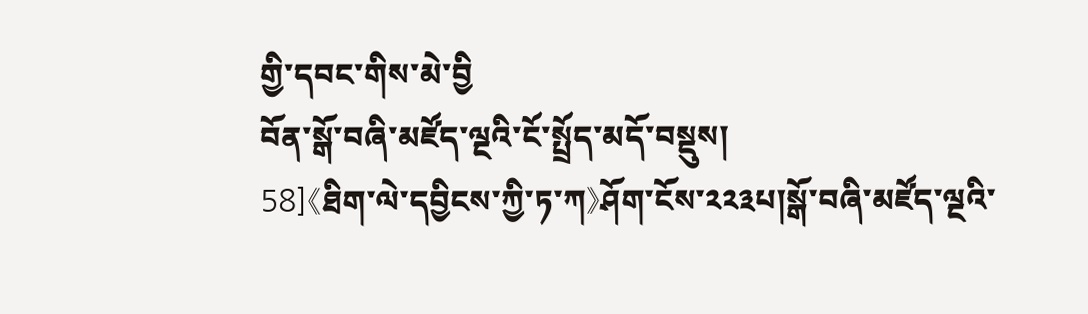གྱི་དབང་གིས་མེ་བྱི
བོན་སྒོ་བཞི་མཛོད་ལྔའི་ངོ་སྤྲོད་མདོ་བསྡུས།
58]《ཐིག་ལེ་དབྱིངས་ཀྱི་ཏ་ཀ》ཤོག་ངོས་༢༢༣པ།སྒོ་བཞི་མཛོད་ལྔའི་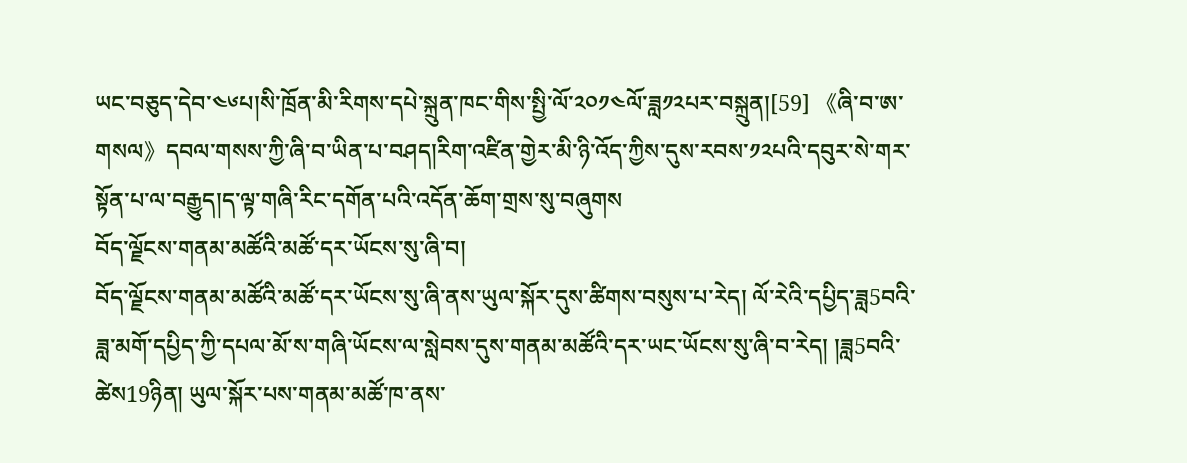ཡང་བཅུད་དེབ་༤༦པ།སི་ཁྲོན་མི་རིགས་དཔེ་སྐྲུན་ཁང་གིས་སྤྱི་ལོ་༢༠༡༤ལོ་ཟླ༡༢པར་བསྐྲུན།[59] 《ཞི་བ་ཨ་གསལ》དབལ་གསས་ཀྱི་ཞི་བ་ཡིན་པ་བཤད།རིག་འཛིན་གྱེར་མི་ཉི་འོད་ཀྱིས་དུས་རབས་༡༢པའི་དབུར་སེ་གར་སྟོན་པ་ལ་བརྒྱུད།ད་ལྟ་གཞི་རིང་དགོན་པའི་འདོན་ཆོག་གྲས་སུ་བཞུགས
བོད་ལྗོངས་གནམ་མཚོའི་མཚོ་དར་ཡོངས་སུ་ཞི་བ།
བོད་ལྗོངས་གནམ་མཚོའི་མཚོ་དར་ཡོངས་སུ་ཞི་ནས་ཡུལ་སྐོར་དུས་ཚིགས་བསུས་པ་རེད། ལོ་རེའི་དཔྱིད་ཟླ5བའི་ཟླ་མགོ་དཔྱིད་ཀྱི་དཔལ་མོ་ས་གཞི་ཡོངས་ལ་སླེབས་དུས་གནམ་མཚོའི་དར་ཡང་ཡོངས་སུ་ཞི་བ་རེད། །ཟླ5བའི་ཚེས19ཉིན། ཡུལ་སྐོར་པས་གནམ་མཚོ་ཁ་ནས་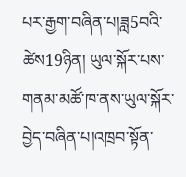པར་རྒྱག་བཞིན་པ།ཟླ5བའི་ཚེས19ཉིན། ཡུལ་སྐོར་པས་གནམ་མཚོ་ཁ་ནས་ཡུལ་སྐོར་བྱེད་བཞིན་པ།འཁྲབ་སྟོན་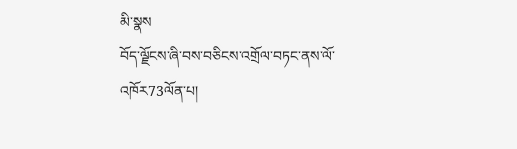མི་སྣས
བོད་ལྗོངས་ཞི་བས་བཅིངས་འགྲོལ་བཏང་ནས་ལོ་འཁོར73ལོན་པ།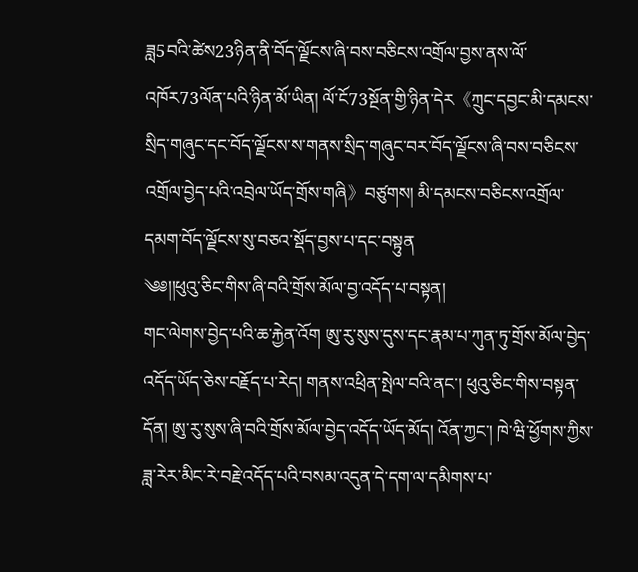ཟླ5བའི་ཚེས23ཉིན་ནི་བོད་ལྗོངས་ཞི་བས་བཅིངས་འགྲོལ་བྱས་ནས་ལོ་འཁོར73ལོན་པའི་ཉིན་མོ་ཡིན། ལོ་ངོ73སྔོན་གྱི་ཉིན་དེར《ཀྲུང་དབྱང་མི་དམངས་སྲིད་གཞུང་དང་བོད་ལྗོངས་ས་གནས་སྲིད་གཞུང་བར་བོད་ལྗོངས་ཞི་བས་བཅིངས་འགྲོལ་བྱེད་པའི་འབྲེལ་ཡོད་གྲོས་གཞི》བཙུགས། མི་དམངས་བཅིངས་འགྲོལ་དམག་བོད་ལྗོངས་སུ་བཅའ་སྡོད་བྱས་པ་དང་བསྟུན
༄༅།།ཕུའུ་ཅིང་གིས་ཞི་བའི་གྲོས་མོལ་བྱ་འདོད་པ་བསྟན།
གང་ལེགས་བྱེད་པའི་ཆ་རྐྱེན་འོག ཨུ་རུ་སུས་དུས་དང་རྣམ་པ་ཀུན་ཏུ་གྲོས་མོལ་བྱེད་འདོད་ཡོད་ཅེས་བརྗོད་པ་རེད། གནས་འཕྲིན་སྤེལ་བའི་ནང་། ཕུའུ་ཅིང་གིས་བསྟན་དོན། ཨུ་རུ་སུས་ཞི་བའི་གྲོས་མོལ་བྱེད་འདོད་ཡོད་མོད། འོན་ཀྱང་། ཁེ་ཝི་ཕྱོགས་ཀྱིས་ཟླ་རེར་མིང་རེ་བརྗེ་འདོད་པའི་བསམ་འདུན་དེ་དག་ལ་དམིགས་པ་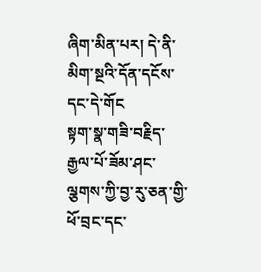ཞིག་མིན་པར། དེ་ནི་མིག་སྔའི་དོན་དངོས་དང་དེ་གོང
སྟག་སྣ་གཟི་བརྗིད་རྒྱལ་པོ་ཟོམ་ཤང་ལྕགས་ཀྱི་བྱ་རུ་ཅན་གྱི་ཕོ་བྲང་དང་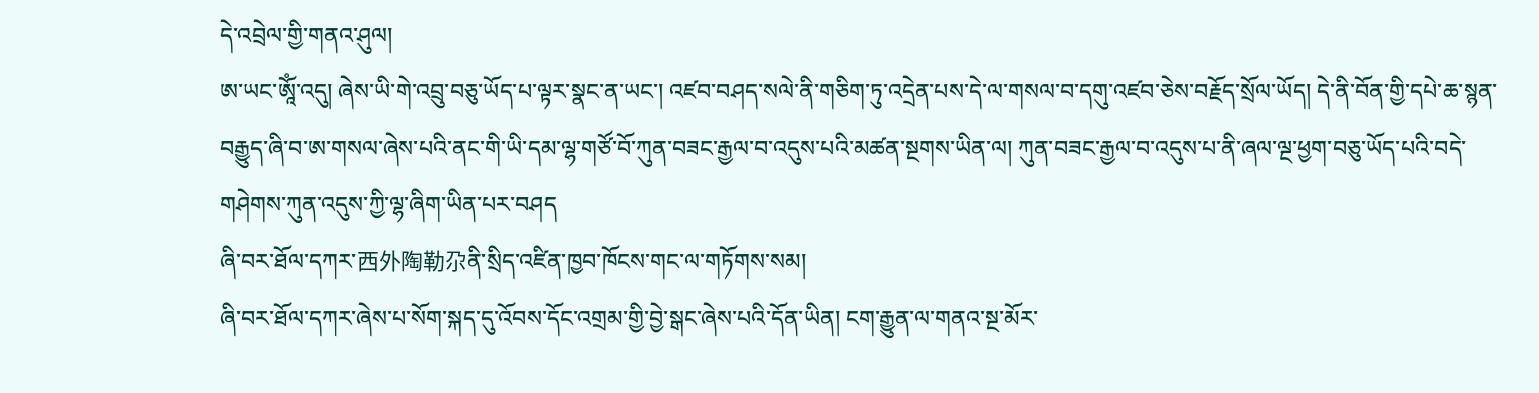དེ་འབྲེལ་གྱི་གནའ་ཤུལ།
ཨ་ཡང་ཨཱོཾ་འདུ། ཞེས་ཡི་གེ་འབྲུ་བཅུ་ཡོད་པ་ལྟར་སྣང་ན་ཡང་། འཛབ་བཤད་སལེ་ནི་གཅིག་ཏུ་འདྲེན་པས་དེ་ལ་གསལ་བ་དགུ་འཛབ་ཅེས་བརྗོད་སྲོལ་ཡོད། དེ་ནི་བོན་གྱི་དཔེ་ཆ་སྙན་བརྒྱུད་ཞི་བ་ཨ་གསལ་ཞེས་པའི་ནང་གི་ཡི་དམ་ལྷ་གཙོ་བོ་ཀུན་བཟང་རྒྱལ་བ་འདུས་པའི་མཚན་སྔགས་ཡིན་ལ། ཀུན་བཟང་རྒྱལ་བ་འདུས་པ་ནི་ཞལ་ལྔ་ཕྱག་བཅུ་ཡོད་པའི་བདེ་གཤེགས་ཀུན་འདུས་ཀྱི་ལྷ་ཞིག་ཡིན་པར་བཤད
ཞི་བར་ཐོལ་དཀར་西外陶勒尕ནི་སྲིད་འཛིན་ཁྱབ་ཁོངས་གང་ལ་གཏོགས་སམ།
ཞི་བར་ཐོལ་དཀར་ཞེས་པ་སོག་སྐད་དུ་འོབས་དོང་འགྲམ་གྱི་བྱེ་སྒང་ཞེས་པའི་དོན་ཡིན། ངག་རྒྱུན་ལ་གནའ་སྔ་མོར་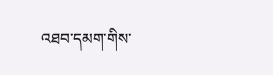འཐབ་དམག་གིས་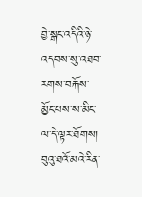བྱེ་སྒང་འདིའི་ཉེ་འདབས་སུ་འཐབ་རགས་བརྐོས་མྱོང་པས་ས་མིང་ལ་དེ་ལྟར་ཐོགས། བུའུ་ཐའོ་མའེ་རིན་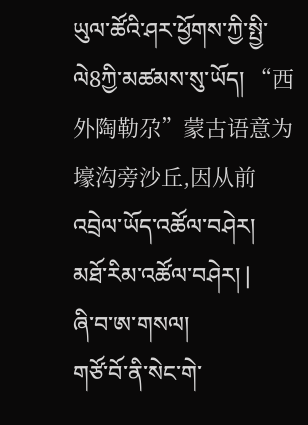ཡུལ་ཚོའི་ཤར་ཕྱོགས་ཀྱི་སྤྱི་ལེ8ཀྱི་མཚམས་སུ་ཡོད། “西外陶勒尕”蒙古语意为壕沟旁沙丘,因从前
འབྲེལ་ཡོད་འཚོལ་བཤེར།
མཐོ་རིམ་འཚོལ་བཤེར། |
ཞི་བ་ཨ་གསལ།
གཙོ་བོ་ནི་སེང་གེ་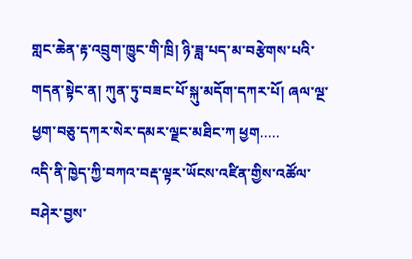གླང་ཆེན་རྟ་འབྲུག་ཁྱུང་གི་ཁྲི། ཉི་ཟླ་པད་མ་བརྩེགས་པའི་གདན་སྟེང་ན། ཀུན་ཏུ་བཟང་པོ་སྐུ་མདོག་དཀར་པོ། ཞལ་ལྔ་ཕྱག་བཅུ་དཀར་སེར་དམར་ལྗང་མཐིང་ཀ ཕྱག.....
འདི་ནི་ཁྱེད་ཀྱི་བཀའ་བརྡ་ལྟར་ཡོངས་འཛིན་གྱིས་འཚོལ་བཤེར་བྱས་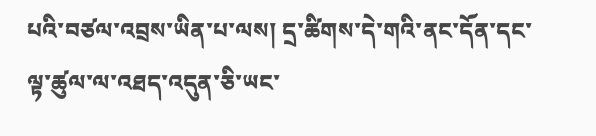པའི་བཙལ་འབྲས་ཡིན་པ་ལས། དྲ་ཚིགས་དེ་གའི་ནང་དོན་དང་ལྟ་ཚུལ་ལ་འཐད་འདུན་ཅི་ཡང་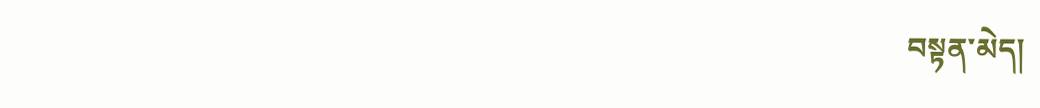བསྟན་མེད།